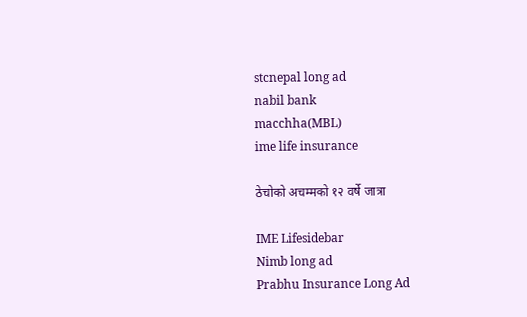stcnepal long ad
nabil bank
macchha(MBL)
ime life insurance

ठेचोको अचम्मको १२ वर्षे जात्रा

IME Lifesidebar
Nimb long ad
Prabhu Insurance Long Ad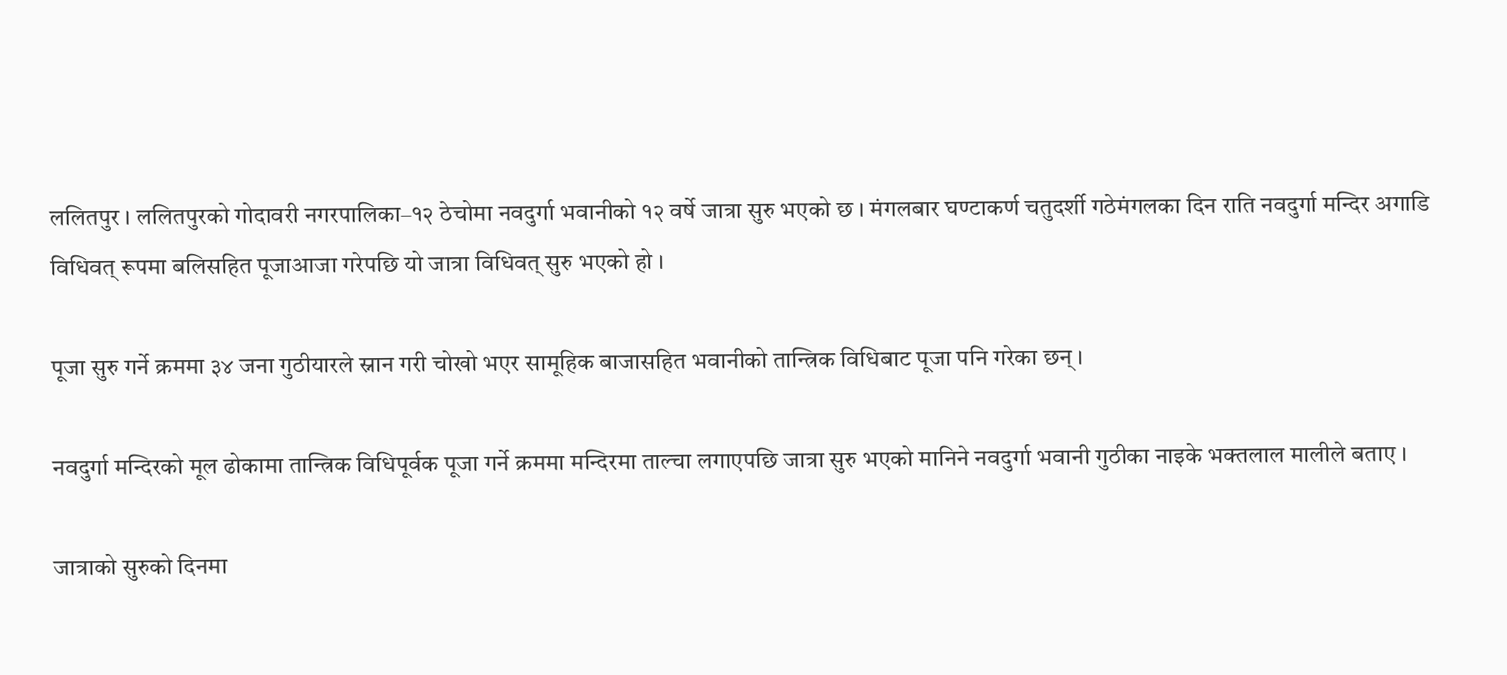ललितपुर । ललितपुरको गोदावरी नगरपालिका–१२ ठेचोमा नवदुर्गा भवानीको १२ वर्षे जात्रा सुरु भएको छ । मंगलबार घण्टाकर्ण चतुदर्शी गठेमंगलका दिन राति नवदुर्गा मन्दिर अगाडि विधिवत् रूपमा बलिसहित पूजाआजा गरेपछि यो जात्रा विधिवत् सुरु भएको हो ।

पूजा सुरु गर्ने क्रममा ३४ जना गुठीयारले स्नान गरी चोखो भएर सामूहिक बाजासहित भवानीको तान्त्रिक विधिबाट पूजा पनि गरेका छन् ।

नवदुर्गा मन्दिरको मूल ढोकामा तान्त्रिक विधिपूर्वक पूजा गर्ने क्रममा मन्दिरमा ताल्चा लगाएपछि जात्रा सुरु भएको मानिने नवदुर्गा भवानी गुठीका नाइके भक्तलाल मालीले बताए ।

जात्राको सुरुको दिनमा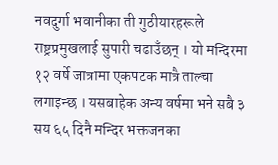नवदुर्गा भवानीका ती गुठीयारहरूले राष्ट्रप्रमुखलाई सुपारी चढाउँछन् । यो मन्दिरमा १२ वर्षे जात्रामा एकपटक मात्रै ताल्चा लगाइन्छ । यसबाहेक अन्य वर्षमा भने सबै ३ सय ६५ दिनै मन्दिर भक्तजनका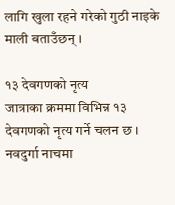लागि खुला रहने गरेको गुठी नाइके माली बताउँछन् ।

१३ देवगणको नृत्य
जात्राका क्रममा विभिन्न १३ देवगणको नृत्य गर्ने चलन छ । नवदुर्गा नाचमा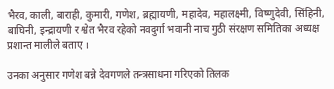भैरव, काली, बाराही, कुमारी, गणेश, ब्रह्मायणी, महादेव, महालक्ष्मी, विष्णुदेवी, सिंहिनी, बाघिनी, इन्द्रायणी र श्वेत भैरव रहेको नवदुर्गा भवानी नाच गुठी संरक्षण समितिका अध्यक्ष प्रशान्त मालीले बताए ।

उनका अनुसार गणेश बन्ने देवगणले तन्त्रसाधना गरिएको तिलक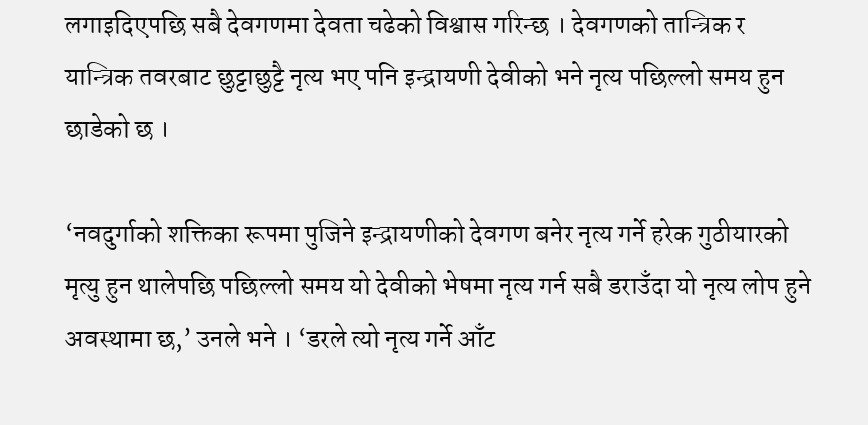लगाइदिएपछि सबै देवगणमा देवता चढेको विश्वास गरिन्छ । देवगणको तान्त्रिक र यान्त्रिक तवरबाट छुट्टाछुट्टै नृत्य भए पनि इन्द्रायणी देवीको भने नृत्य पछिल्लो समय हुन छाडेको छ ।

‘नवदुर्गाको शक्तिका रूपमा पुजिने इन्द्रायणीको देवगण बनेर नृत्य गर्ने हरेक गुठीयारको मृत्यु हुन थालेपछि पछिल्लो समय यो देवीको भेषमा नृत्य गर्न सबै डराउँदा यो नृत्य लोप हुने अवस्थामा छ,’ उनले भने । ‘डरले त्यो नृत्य गर्ने आँट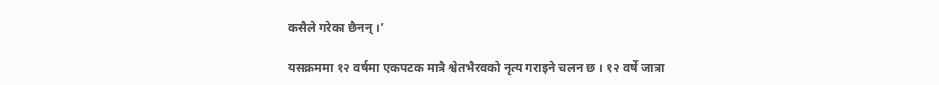कसैले गरेका छैनन् ।’

यसक्रममा १२ वर्षमा एकपटक मात्रै श्वेतभैरवको नृत्य गराइने चलन छ । १२ वर्षे जात्रा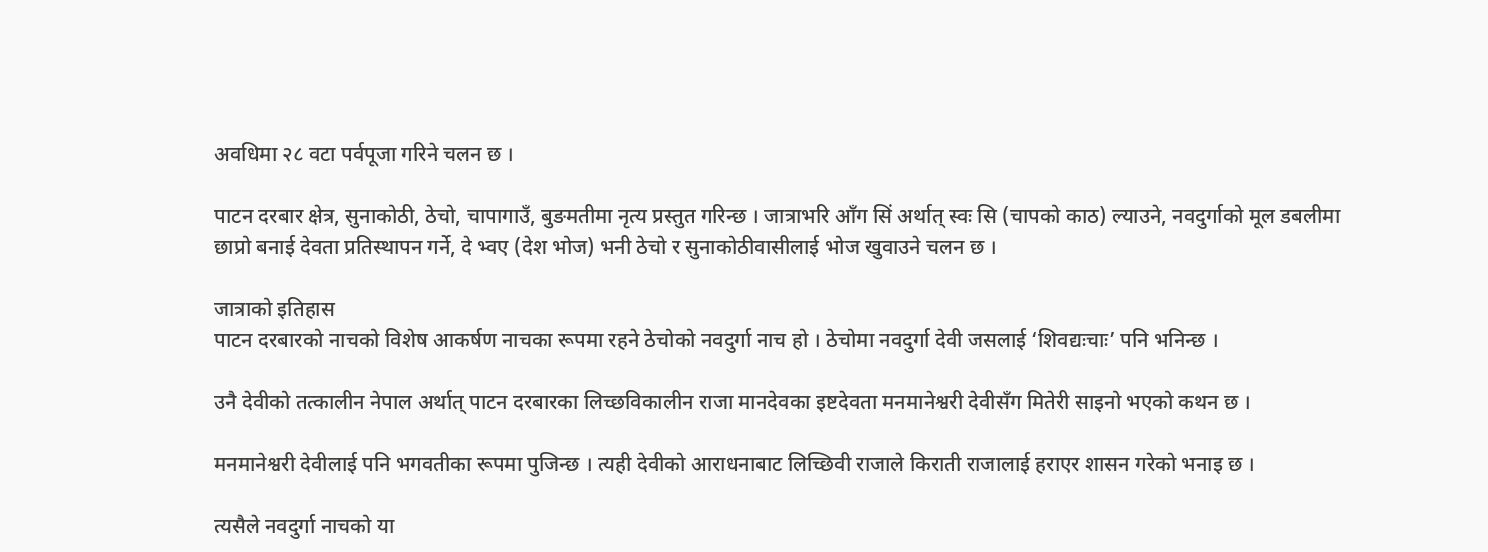अवधिमा २८ वटा पर्वपूजा गरिने चलन छ ।

पाटन दरबार क्षेत्र, सुनाकोठी, ठेचो, चापागाउँ, बुङमतीमा नृत्य प्रस्तुत गरिन्छ । जात्राभरि आँग सिं अर्थात् स्वः सि (चापको काठ) ल्याउने, नवदुर्गाको मूल डबलीमा छाप्रो बनाई देवता प्रतिस्थापन गर्ने, दे भ्वए (देश भोज) भनी ठेचो र सुनाकोठीवासीलाई भोज खुवाउने चलन छ ।

जात्राको इतिहास
पाटन दरबारको नाचको विशेष आकर्षण नाचका रूपमा रहने ठेचोको नवदुर्गा नाच हो । ठेचोमा नवदुर्गा देवी जसलाई ‘शिवद्यःचाः’ पनि भनिन्छ ।

उनै देवीको तत्कालीन नेपाल अर्थात् पाटन दरबारका लिच्छविकालीन राजा मानदेवका इष्टदेवता मनमानेश्वरी देवीसँग मितेरी साइनो भएको कथन छ ।

मनमानेश्वरी देवीलाई पनि भगवतीका रूपमा पुजिन्छ । त्यही देवीको आराधनाबाट लिच्छिवी राजाले किराती राजालाई हराएर शासन गरेको भनाइ छ ।

त्यसैले नवदुर्गा नाचको या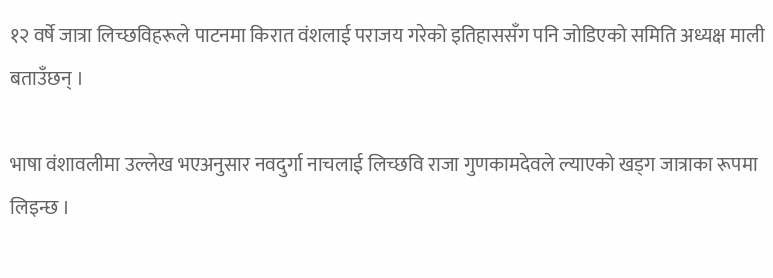१२ वर्षे जात्रा लिच्छविहरूले पाटनमा किरात वंशलाई पराजय गरेको इतिहाससँग पनि जोडिएको समिति अध्यक्ष माली बताउँछन् ।

भाषा वंशावलीमा उल्लेख भएअनुसार नवदुर्गा नाचलाई लिच्छवि राजा गुणकामदेवले ल्याएको खड्ग जात्राका रूपमा लिइन्छ ।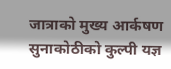जात्राको मुख्य आर्कषण सुनाकोठीको कुल्पी यज्ञ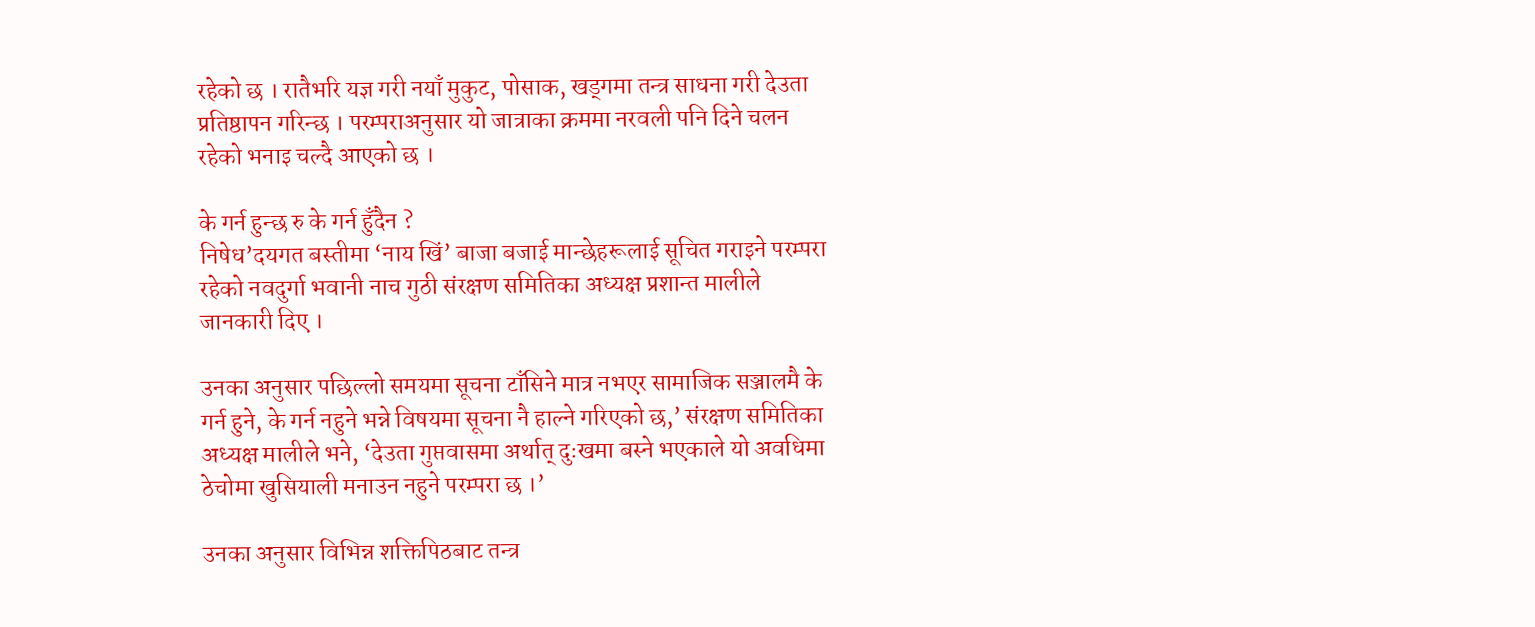रहेको छ । रातैभरि यज्ञ गरी नयाँ मुकुट, पोसाक, खड्गमा तन्त्र साधना गरी देउता प्रतिष्ठापन गरिन्छ । परम्पराअनुसार यो जात्राका क्रममा नरवली पनि दिने चलन रहेको भनाइ चल्दै आएको छ ।

के गर्न हुन्छ रु के गर्न हुँदैन ?
निषेध’दयगत बस्तीमा ‘नाय खिं’ बाजा बजाई मान्छेहरूलाई सूचित गराइने परम्परा रहेको नवदुर्गा भवानी नाच गुठी संरक्षण समितिका अध्यक्ष प्रशान्त मालीले जानकारी दिए ।

उनका अनुसार पछिल्लो समयमा सूचना टाँसिने मात्र नभएर सामाजिक सञ्जालमै के गर्न हुने, के गर्न नहुने भन्ने विषयमा सूचना नै हाल्ने गरिएको छ,’ संरक्षण समितिका अध्यक्ष मालीले भने, ‘देउता गुप्तवासमा अर्थात् दुःखमा बस्ने भएकाले यो अवधिमा ठेचोमा खुसियाली मनाउन नहुने परम्परा छ ।’

उनका अनुसार विभिन्न शक्तिपिठबाट तन्त्र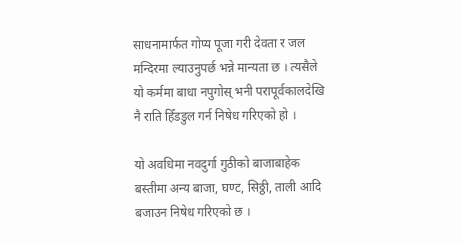साधनामार्फत गोप्य पूजा गरी देवता र जल मन्दिरमा ल्याउनुपर्छ भन्ने मान्यता छ । त्यसैले यो कर्ममा बाधा नपुगोस् भनी परापूर्वकालदेखि नै राति हिँडडुल गर्न निषेध गरिएको हो ।

यो अवधिमा नवदुर्गा गुठीको बाजाबाहेक बस्तीमा अन्य बाजा, घण्ट, सिठ्ठी, ताली आदि बजाउन निषेध गरिएको छ ।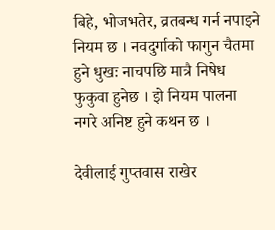बिहे, भोजभतेर, व्रतबन्ध गर्न नपाइने नियम छ । नवदुर्गाको फागुन चैतमा हुने धुखः नाचपछि मात्रै निषेध फुकुवा हुनेछ । इो नियम पालना नगरे अनिष्ट हुने कथन छ ।

देवीलाई गुप्तवास राखेर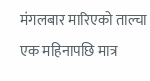मंगलबार मारिएको ताल्चा एक महिनापछि मात्र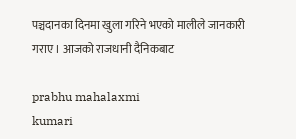पञ्चदानका दिनमा खुला गरिने भएको मालीले जानकारी गराए । आजको राजधानी दैनिकबाट

prabhu mahalaxmi
kumari